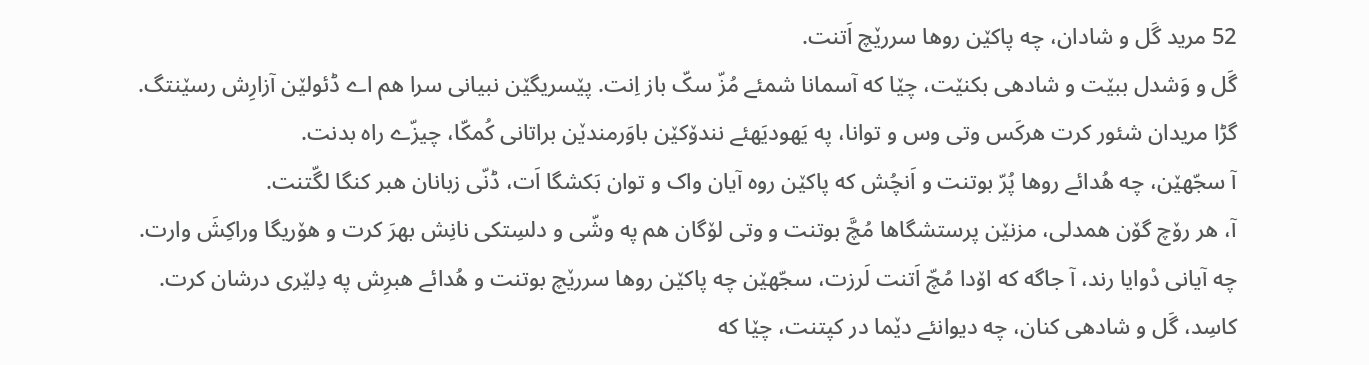52 مرید گَل و شادان، چه پاکێن روها سررێچ اَتنت.
گَل و وَشدل ببێت و شادهی بکنێت، چێا که آسمانا شمئے مُزّ سکّ باز اِنت. پێسریگێن نبیانی سرا هم اے ڈئولێن آزارِش رسێنتگ.
گڑا مریدان شئور کرت هرکَس وتی وس و توانا، په یَهودیَهئے نندۆکێن باوَرمندێن براتانی کُمکّا، چیزّے راه بدنت.
آ سجّهێن، چه هُدائے روها پُرّ بوتنت و اَنچُش که پاکێن روه آیان واک و توان بَکشگا اَت، ڈنّی زبانان هبر کنگا لگّتنت.
آ، هر رۆچ گۆن همدلی، مزنێن پرستشگاها مُچَّ بوتنت و وتی لۆگان هم په وشّی و دلسِتکی نانِش بهرَ کرت و هۆریگا وراکِشَ وارت.
چه آیانی دْوایا رند، آ جاگه که اۆدا مُچّ اَتنت لَرزت، سجّهێن چه پاکێن روها سررێچ بوتنت و هُدائے هبرِش په دِلێری درشان کرت.
کاسِد، گَل و شادهی کنان، چه دیوانئے دێما در کپتنت، چێا که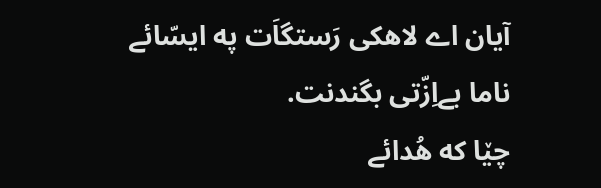آیان اے لاهکی رَستگاَت په ایسّائے ناما بےاِزّتی بگندنت.
چێا که هُدائے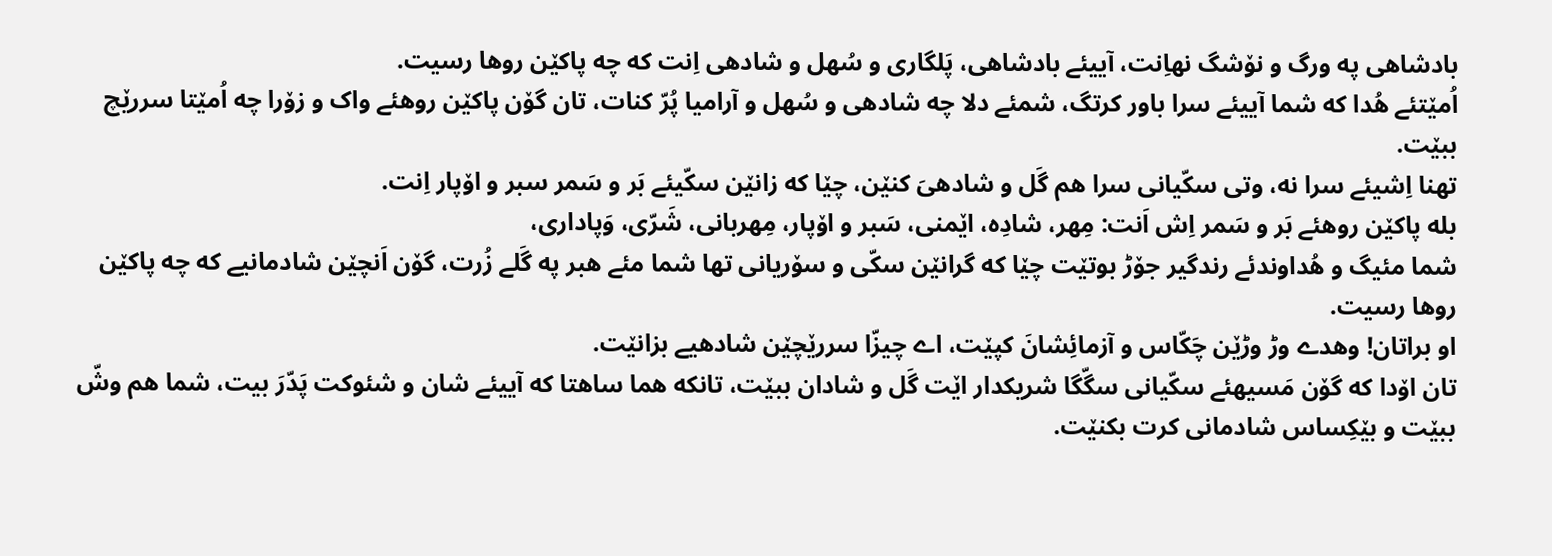بادشاهی په ورگ و نۆشگ نهاِنت، آییئے بادشاهی، پَلگاری و سُهل و شادهی اِنت که چه پاکێن روها رسیت.
اُمێتئے هُدا که شما آییئے سرا باور کرتگ، شمئے دلا چه شادهی و سُهل و آرامیا پُرّ کنات، تان گۆن پاکێن روهئے واک و زۆرا چه اُمێتا سررێچ ببێت.
تهنا اِشیئے سرا نه، وتی سکّیانی سرا هم گَل و شادهیَ کنێن، چێا که زانێن سکّیئے بَر و سَمر سبر و اۆپار اِنت.
بله پاکێن روهئے بَر و سَمر اِش اَنت: مِهر، شادِه، اێمنی، سَبر و اۆپار، مِهربانی، شَرّی، وَپاداری،
شما مئیگ و هُداوندئے رندگیر جۆڑ بوتێت چێا که گرانێن سکّی و سۆریانی تها شما مئے هبر په گَلے زُرت، گۆن اَنچێن شادمانیے که چه پاکێن روها رسیت.
او براتان! وهدے وڑ وڑێن چَکّاس و آزمائِشانَ کپێت، اے چیزّا سررێچێن شادهیے بزانێت.
تان اۆدا که گۆن مَسیهئے سکّیانی سگّگا شریکدار اێت گَل و شادان ببێت، تانکه هما ساهتا که آییئے شان و شئوکت پَدّرَ بیت، شما هم وشّ ببێت و بێکِساس شادمانی کرت بکنێت.